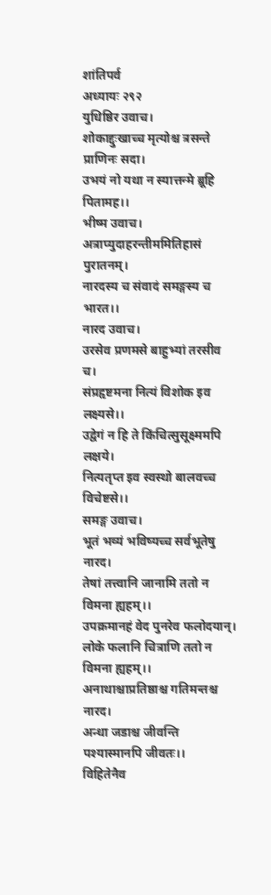शांतिपर्व
अध्यायः २९२
युधिष्ठिर उवाच।
शोकाद्दुःखाच्च मृत्योश्च त्रसन्ते प्राणिनः सदा।
उभयं नो यथा न स्यात्तन्मे ब्रूहि पितामह।।
भीष्म उवाच।
अत्राप्युदाहरन्तीममितिहासं पुरातनम्।
नारदस्य च संवादं समङ्गस्य च भारत।।
नारद उवाच।
उरसेव प्रणमसे बाहुभ्यां तरसीव च।
संप्रहृष्टमना नित्यं विशोक इव लक्ष्यसे।।
उद्वेगं न हि ते किंचित्सुसूक्ष्ममपि लक्षये।
नित्यतृप्त इव स्वस्थो बालवच्च विचेष्टसे।।
समङ्ग उवाच।
भूतं भव्यं भविष्यच्च सर्वभूतेषु नारद।
तेषां तत्त्वानि जानामि ततो न विमना ह्यहम्।।
उपक्रमानहं वेद पुनरेव फलोदयान्।
लोके फलानि चित्राणि ततो न विमना ह्यहम्।।
अनाथाश्चाप्रतिष्ठाश्च गतिमन्तश्च नारद।
अन्धा जडाश्च जीवन्ति पश्यास्मानपि जीवतः।।
विहितेनैव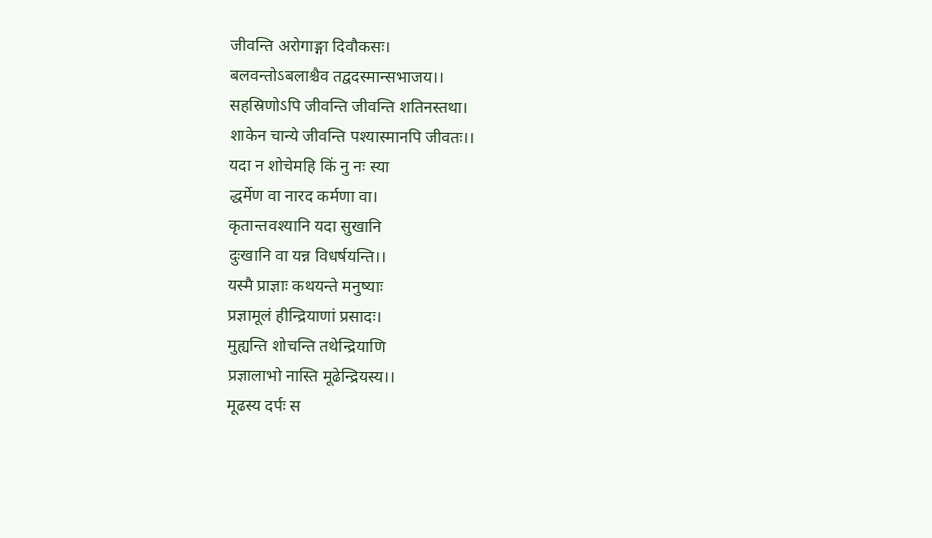जीवन्ति अरोगाङ्गा दिवौकसः।
बलवन्तोऽबलाश्चैव तद्वदस्मान्सभाजय।।
सहस्रिणोऽपि जीवन्ति जीवन्ति शतिनस्तथा।
शाकेन चान्ये जीवन्ति पश्यास्मानपि जीवतः।।
यदा न शोचेमहि किं नु नः स्या
द्धर्मेण वा नारद कर्मणा वा।
कृतान्तवश्यानि यदा सुखानि
दुःखानि वा यन्न विधर्षयन्ति।।
यस्मै प्राज्ञाः कथयन्ते मनुष्याः
प्रज्ञामूलं हीन्द्रियाणां प्रसादः।
मुह्यन्ति शोचन्ति तथेन्द्रियाणि
प्रज्ञालाभो नास्ति मूढेन्द्रियस्य।।
मूढस्य दर्पः स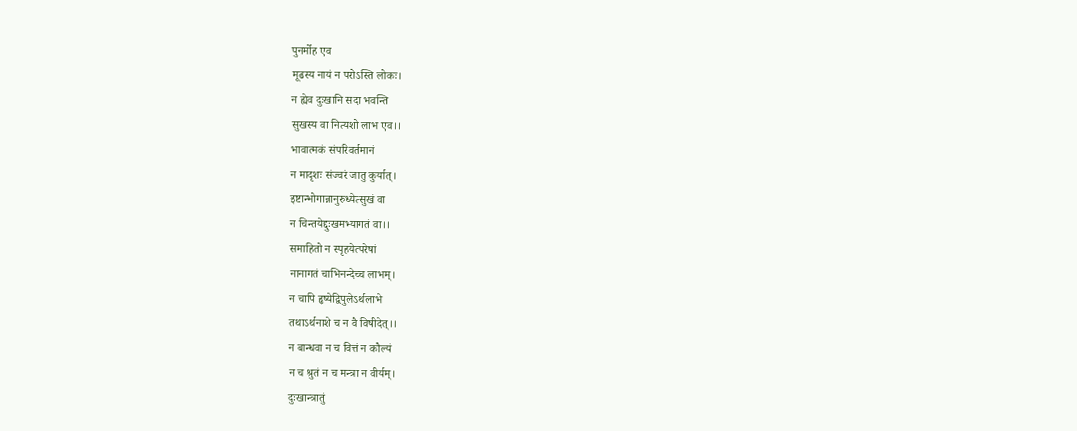पुनर्मोह एव
मूढस्य नायं न परोऽस्ति लोकः।
न ह्येव दुःखानि सदा भवन्ति
सुखस्य वा नित्यशो लाभ एव।।
भावात्मकं संपरिवर्तमानं
न मादृशः संज्वरं जातु कुर्यात्।
इष्टान्भोगान्नानुरुध्येत्सुखं वा
न चिन्तयेद्दुःखमभ्यागतं वा।।
समाहितो न स्पृहयेत्परेषां
नानागतं चाभिनन्देच्च लाभम्।
न चापि हृष्येद्विपुलेऽर्थलाभे
तथाऽर्थनाशे च न वै विषीदेत्।।
न बान्धवा न च वित्तं न कौल्यं
न च श्रुतं न च मन्त्रा न वीर्यम्।
दुःखान्त्रातुं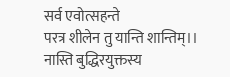सर्व एवोत्सहन्ते
परत्र शीलेन तु यान्ति शान्तिम्।।
नास्ति बुद्धिरयुक्तस्य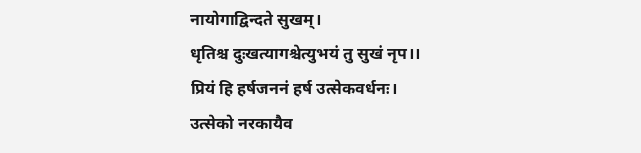नायोगाद्विन्दते सुखम्।
धृतिश्च दुःखत्यागश्चेत्युभयं तु सुखं नृप।।
प्रियं हि हर्षजननं हर्ष उत्सेकवर्धनः।
उत्सेको नरकायैव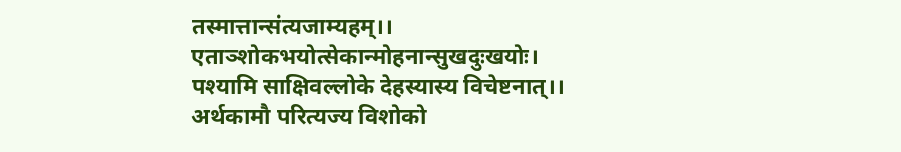तस्मात्तान्संत्यजाम्यहम्।।
एताञ्शोकभयोत्सेकान्मोहनान्सुखदुःखयोः।
पश्यामि साक्षिवल्लोके देहस्यास्य विचेष्टनात्।।
अर्थकामौ परित्यज्य विशोको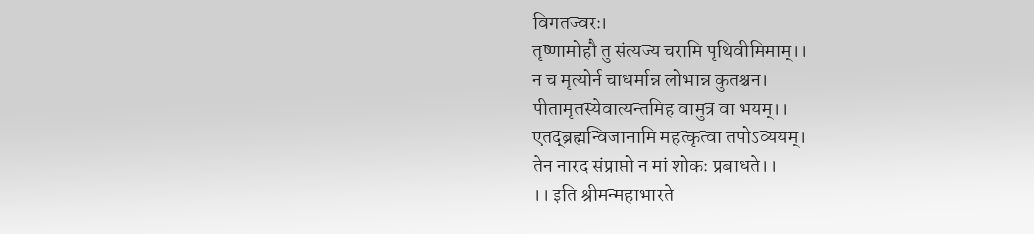विगतज्वरः।
तृष्णामोहौ तु संत्यज्य चरामि पृथिवीमिमाम्।।
न च मृत्योर्न चाधर्मान्न लोभान्न कुतश्चन।
पीतामृतस्येवात्यन्तमिह वामुत्र वा भयम्।।
एतद्ब्रह्मन्विजानामि महत्कृत्वा तपोऽव्ययम्।
तेन नारद संप्राप्तो न मां शोकः प्रबाधते।।
।। इति श्रीमन्महाभारते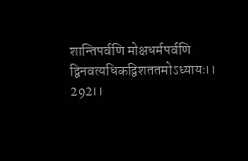शान्तिपर्वणि मोक्षधर्मपर्वणि
द्विनवत्यधिकद्विशततमोऽध्यायः।। 292।।